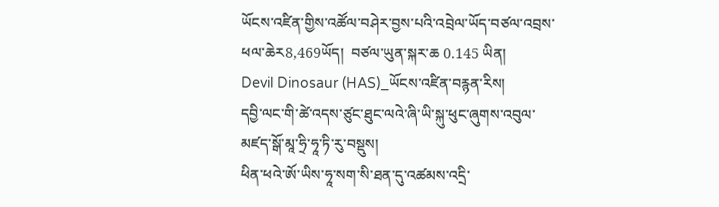ཡོངས་འཛིན་གྱིས་འཚོལ་བཤེར་བྱས་པའི་འབྲེལ་ཡོད་བཙལ་འབྲས་ཕལ་ཆེར8,469ཡོད།  བཙལ་ཡུན་སྐར་ཆ 0.145 ཡིན།
Devil Dinosaur (HAS)_ཡོངས་འཛིན་བརྙན་རིས།
དབྱི་ལང་གི་ཚེ་འདས་ཙུང་ཐུང་ལའེ་ཞི་ཡི་སྐུ་ཕུང་ཞུགས་འབུལ་མཛད་སྒོ་མཱ་ཧྲི་ཧཱ་ཏི་རུ་བསྡུས།
ཕིན་ཕའེ་ཨོ་ཡིས་ཧཱ་སག་སི་ཐན་དུ་འཚམས་འདྲི་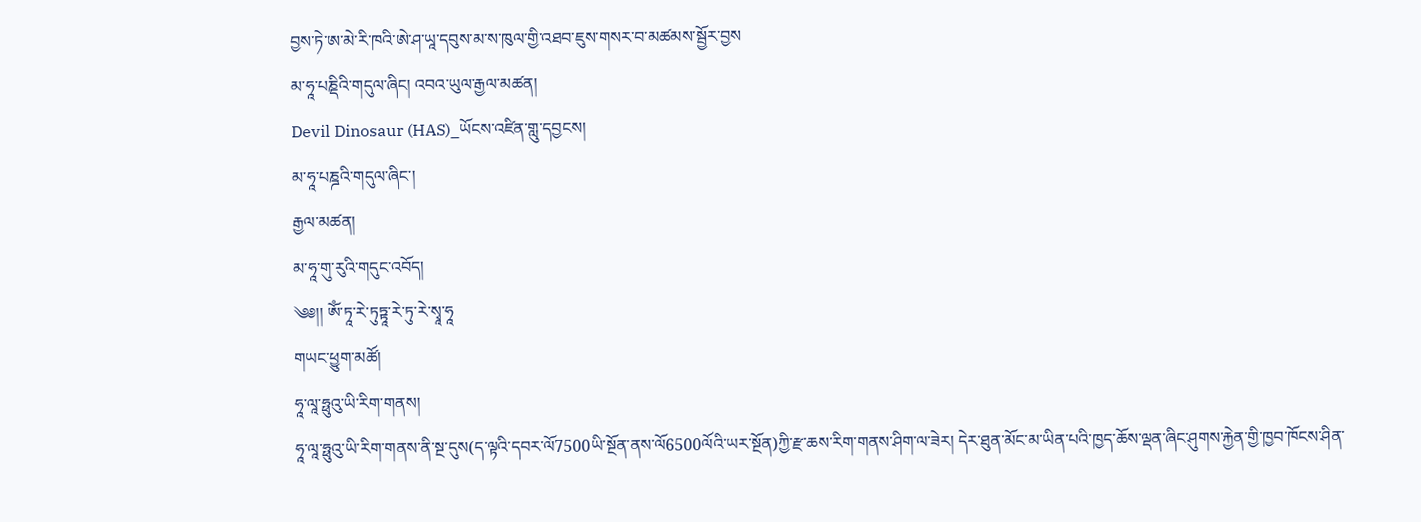བྱས་ཏེ་ཨ་མེ་རི་ཁའི་ཨེ་ཤ་ཡཱ་དབུས་མ་ས་ཁུལ་གྱི་འཐབ་ཇུས་གསར་བ་མཚམས་སྦྱོར་བྱས
མ་ཧཱ་པཎྡིའི་གདུལ་ཞིང། འབའ་ཡུལ་རྒྱལ་མཚན།
Devil Dinosaur (HAS)_ཡོངས་འཛིན་གླུ་དབྱངས།
མ་ཧཱ་པཎྜའི་གདུལ་ཞིང་།
རྒྱལ་མཚན།
མ་ཧཱ་གུ་རུའི་གདུང་འབོད།
༄༅།། ཨོཾ་ཏཱ་རེ་ཏུཏྟཱ་རེ་ཏུ་རེ་སྭཱ་ཧཱ
གཡང་ཕྱུག་མཚོ།
ཧཱ་ལཱ་ཧྥུའུ་ཡི་རིག་གནས།
ཧཱ་ལཱ་ཧྥུའུ་ཡི་རིག་གནས་ནི་སྔ་དུས(ད་ལྟའི་དབར་ལོ7500ཡི་སྔོན་ནས་ལོ6500ལོའི་ཡར་སྔོན)ཀྱི་རྫ་ཆས་རིག་གནས་ཤིག་ལ་ཟེར། དེར་ཐུན་མོང་མ་ཡིན་པའི་ཁྱད་ཆོས་ལྡན་ཞིང་ཤུགས་རྐྱེན་གྱི་ཁྱབ་ཁོངས་ཤིན་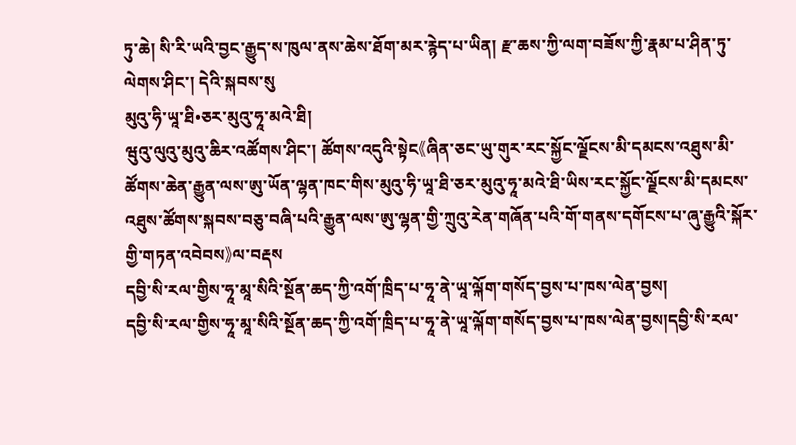ཏུ་ཆེ། སི་རི་ཡའི་བྱང་རྒྱུད་ས་ཁུལ་ནས་ཆེས་ཐོག་མར་རྙེད་པ་ཡིན། རྫ་ཆས་ཀྱི་ལག་བཟོས་ཀྱི་རྣམ་པ་ཤིན་ཏུ་ལེགས་ཤིང་། དེའི་སྐབས་སུ
མུའུ་ཧི་ཡཱ་ཐི•ཅར་མུའུ་ཧཱ་མའེ་ཐི།
ཝུའུ་ལུའུ་མུའུ་ཆིར་འཚོགས་ཤིང་། ཚོགས་འདུའི་སྟེང《ཞིན་ཅང་ཡུ་གུར་རང་སྐྱོང་ལྗོངས་མི་དམངས་འཐུས་མི་ཚོགས་ཆེན་རྒྱུན་ལས་ཨུ་ཡོན་ལྷན་ཁང་གིས་མུའུ་ཧི་ཡཱ་ཐི་ཅར་མུའུ་ཧཱ་མའེ་ཐི་ཡིས་རང་སྐྱོང་ལྗོངས་མི་དམངས་འཐུས་ཚོགས་སྐབས་བཅུ་བཞི་པའི་རྒྱུན་ལས་ཨུ་ལྷན་གྱི་ཀྲུའུ་རེན་གཞོན་པའི་གོ་གནས་དགོངས་པ་ཞུ་རྒྱུའི་སྐོར་གྱི་གཏན་འབེབས》ལ་བརྡས
དབྱི་སི་རལ་གྱིས་ཧཱ་མཱ་སིའི་སྔོན་ཆད་ཀྱི་འགོ་ཁྲིད་པ་ཧཱ་ནེ་ཡཱ་ལྐོག་གསོད་བྱས་པ་ཁས་ལེན་བྱས།
དབྱི་སི་རལ་གྱིས་ཧཱ་མཱ་སིའི་སྔོན་ཆད་ཀྱི་འགོ་ཁྲིད་པ་ཧཱ་ནེ་ཡཱ་ལྐོག་གསོད་བྱས་པ་ཁས་ལེན་བྱས།དབྱི་སི་རལ་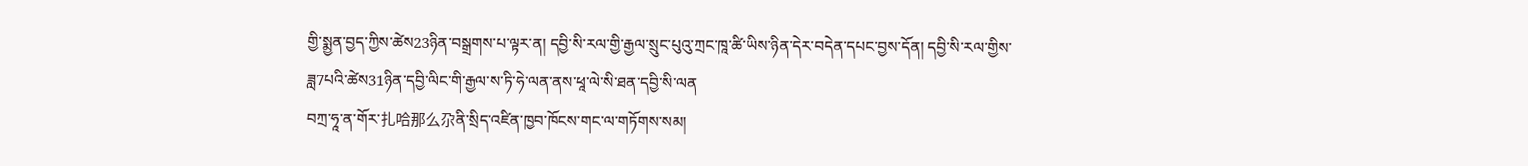གྱི་སྨྱན་བྱད་ཀྱིས་ཚེས23ཉིན་བསྒྲགས་པ་ལྟར་ན། དབྱི་སི་རལ་གྱི་རྒྱལ་སྲུང་པུའུ་ཀྲང་ཁཱ་ཚི་ཡིས་ཉིན་དེར་བདེན་དཔང་བྱས་དོན། དབྱི་སི་རལ་གྱིས་ཟླ7པའི་ཚེས31ཉིན་དབྱི་ལིང་གི་རྒྱལ་ས་ཏི་ཧེ་ལན་ནས་ཕཱ་ལེ་སི་ཐན་དབྱི་སི་ལན
བཀྲ་ཧཱ་ན་གོར་扎哈那么尕ནི་སྲིད་འཛིན་ཁྱབ་ཁོངས་གང་ལ་གཏོགས་སམ།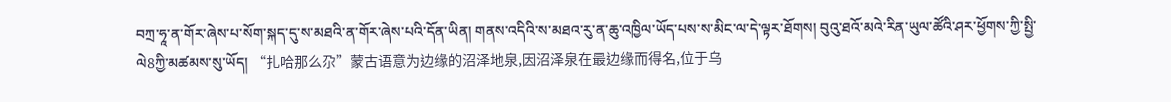བཀྲ་ཧཱ་ན་གོར་ཞེས་པ་སོག་སྐད་དུ་ས་མཐའི་ན་གོར་ཞེས་པའི་དོན་ཡིན། གནས་འདིའི་ས་མཐའ་རུ་ན་ཆུ་འཁྱིལ་ཡོད་པས་ས་མིང་ལ་དེ་ལྟར་ཐོགས། བུའུ་ཐའོ་མའེ་རིན་ཡུལ་ཚོའི་ཤར་ཕྱོགས་ཀྱི་སྤྱི་ལེ8ཀྱི་མཚམས་སུ་ཡོད། “扎哈那么尕”蒙古语意为边缘的沼泽地泉,因沼泽泉在最边缘而得名,位于乌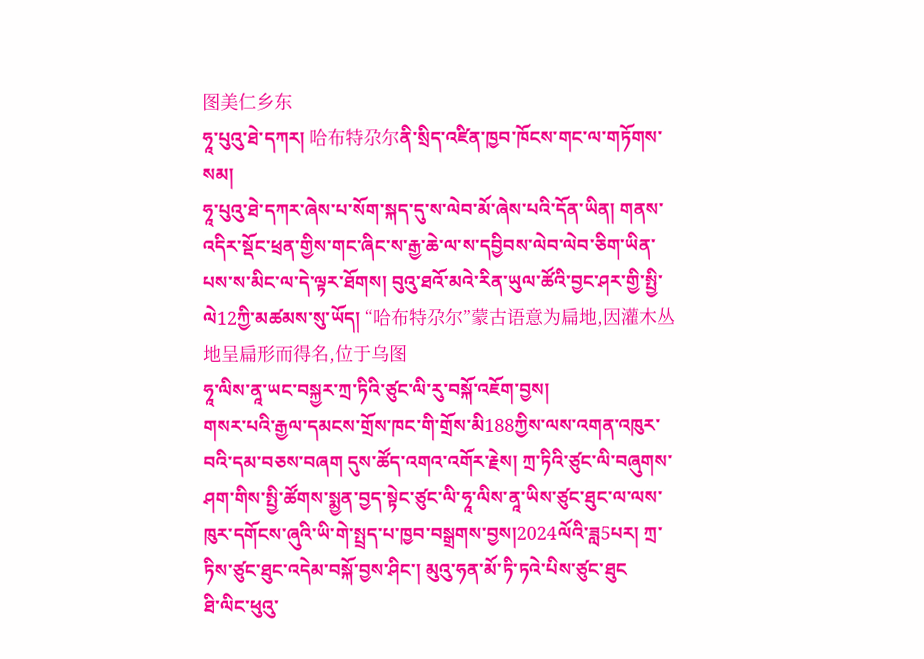图美仁乡东
ཧཱ་པུའུ་ཐེ་དཀར། 哈布特尕尔ནི་སྲིད་འཛིན་ཁྱབ་ཁོངས་གང་ལ་གཏོགས་སམ།
ཧཱ་པུའུ་ཐེ་དཀར་ཞེས་པ་སོག་སྐད་དུ་ས་ལེབ་མོ་ཞེས་པའི་དོན་ཡིན། གནས་འདིར་སྡོང་ཕྲན་གྱིས་གང་ཞིང་ས་རྒྱ་ཆེ་ལ་ས་དབྱིབས་ལེབ་ལེབ་ཅིག་ཡིན་པས་ས་མིང་ལ་དེ་ལྟར་ཐོགས། བུའུ་ཐའོ་མའེ་རིན་ཡུལ་ཚོའི་བྱང་ཤར་གྱི་སྤྱི་ལེ12ཀྱི་མཚམས་སུ་ཡོད། “哈布特尕尔”蒙古语意为扁地,因灌木丛地呈扁形而得名,位于乌图
ཧཱ་ལིས་ནཱ་ཡང་བསྐྱར་ཀྲ་ཏིའི་ཙུང་ལི་རུ་བསྐོ་འཇོག་བྱས།
གསར་པའི་རྒྱལ་དམངས་གྲོས་ཁང་གི་གྲོས་མི188ཀྱིས་ལས་འགན་འཁུར་བའི་དམ་བཅས་བཞག དུས་ཚོད་འགའ་འགོར་རྗེས། ཀྲ་ཏིའི་ཙུང་ལི་བཞུགས་ཤག་གིས་སྤྱི་ཚོགས་སྨྱན་བྱད་སྟེང་ཙུང་ལི་ཧཱ་ལིས་ནཱ་ཡིས་ཙུང་ཐུང་ལ་ལས་ཁུར་དགོངས་ཞུའི་ཡི་གེ་སྤྲད་པ་ཁྱབ་བསྒྲགས་བྱས།2024ལོའི་ཟླ5པར། ཀྲ་ཏིས་ཙུང་ཐུང་འདེམ་བསྐོ་བྱས་ཤིང་། མུའུ་ཧན་མོ་ཏི་ཏའེ་པིས་ཙུང་ཐུང
ཐི་ལིང་ཕུའུ་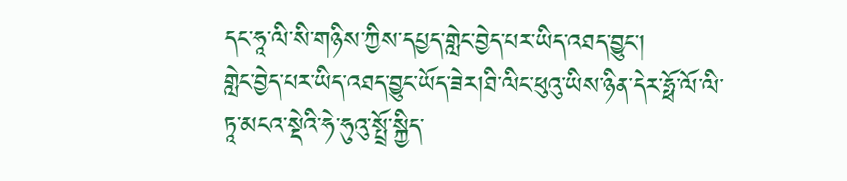དང་ཧཱ་ལི་སི་གཉིས་ཀྱིས་དཔྱད་གླེང་བྱེད་པར་ཡིད་འཐད་བྱུང་།
གླེང་བྱེད་པར་ཡིད་འཐད་བྱུང་ཡོད་ཟེར།ཐི་ལིང་ཕུའུ་ཡིས་ཉིན་དེར་ཧྥོ་ལོ་ལི་ཏཱ་མངའ་སྡེའི་ཧེ་ཧུའུ་སྤྲོ་སྐྱིད་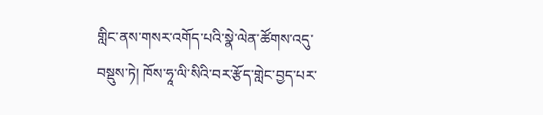གླིང་ནས་གསར་འགོད་པའི་སྣེ་ལེན་ཚོགས་འདུ་བསྡུས་ཏེ། ཁོས་ཧཱ་ལི་སིའི་བར་རྩོད་གླེང་བྱད་པར་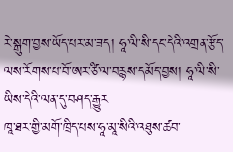རེ་སྒུག་བྱས་ཡོད་པར་མ་ཟད། ཧཱ་ལི་སི་དང་དེའི་འགྲན་རྩོད་ལས་རོགས་པ་བོ་ཨར་ཙི་ལ་བརྙས་དམོད་བྱས། ཧཱ་ལི་སི་ཡིས་དེའི་ལན་དུ་བཤད་རྒྱུར
ཁཱ་ཐར་གྱི་མགོ་ཁྲིད་པས་ཧཱ་མཱ་སིའི་འཐུས་ཚབ་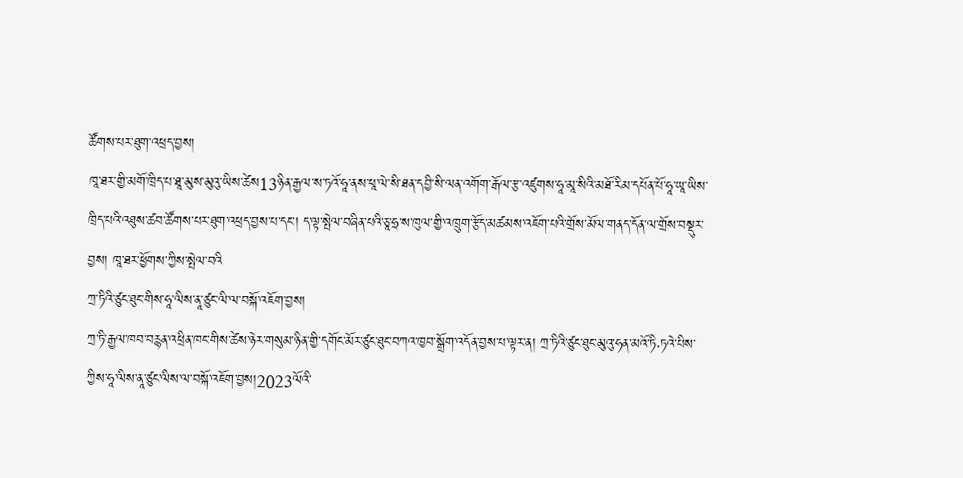ཚོགས་པར་ཐུག་འཕྲད་བྱས།
ཁཱ་ཐར་གྱི་མགོ་ཁྲིད་པ་ཐཱ་མུས་མུའུ་ཡིས་ཚེས13ཉིན་རྒྱལ་ས་ཏའོ་ཧཱ་ནས་ཕཱ་ལེ་སི་ཐན་དབྱི་སི་ལན་འགོག་རྒོལ་རྩ་འཛུགས་ཧཱ་མཱ་སིའི་མཐོ་རིམ་དཔོན་པོ་ཧཱ་ཡཱ་ཡིས་ཁྲིད་པའི་འཐུས་ཚབ་ཚོགས་པར་ཐུག་འཕྲད་བྱས་པ་དང་། ད་ལྟ་སྤེལ་བཞིན་པའི་ཅཱ་ཧྲ་ས་ཁུལ་གྱི་འཁྲུག་རྩོད་མཚམས་འཇོག་པའི་གྲོས་མོལ་གནད་དོན་ལ་གྲོས་བསྡུར་བྱས། ཁཱ་ཐར་ཕྱོགས་ཀྱིས་སྤེལ་བའི
ཀྲ་ཏིའི་ཙུང་ཐུང་གིས་ཧཱ་ལིས་ནཱ་ཙུང་ལི་ལ་བསྐོ་འཇོག་བྱས།
ཀྲ་ཏི་རྒྱལ་ཁབ་བརྙན་འཕྲིན་ཁང་གིས་ཚེས་ཉེར་གསུམ་ཉིན་གྱི་དགོང་མོར་ཙུང་ཐུང་བཀའ་ཁྱབ་སྒྲོག་འདོན་བྱས་པ་ལྟར་ན། ཀྲ་ཏིའི་ཙུང་ཐུང་མུའུ་ཧན་མའོ་ཏི·ཏའེ་པིས་ཀྱིས་ཧཱ་ལིས་ནཱ་ཙུང་ལིས་ལ་བསྐོ་འཇོག་བྱས།2023ལོའི་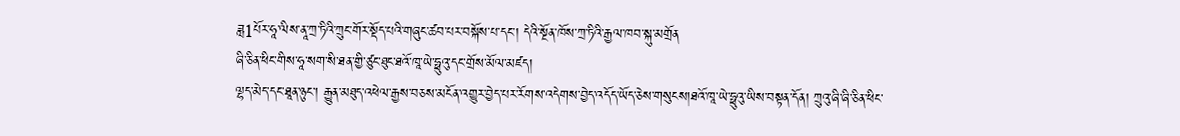ཟླ1པོར་ཧཱ་ལིས་ནཱ་ཀྲ་ཏིའི་ཀྲུང་གོར་སྡོད་པའི་གཞུང་ཚབ་པར་བསྐོས་པ་དང་། དེའི་སྔོན་ཁོས་ཀྲ་ཏིའི་རྒྱལ་ཁབ་སྐུ་མགྲོན
ཞི་ཅིན་ཕིང་གིས་ཧཱ་སག་སི་ཐན་གྱི་ཙུང་ཐུང་ཐའོ་ཁཱ་ཡེ་ཧྥུའུ་དང་གྲོས་མོལ་མཛད།
ལྷད་མེད་དང་ཐཱན་ཉུང་། རྒྱུན་མཐུད་འཕེལ་རྒྱས་བཅས་མངོན་འགྱུར་བྱེད་པར་རོགས་འདེགས་བྱེད་འདོད་ཡོད་ཅེས་གསུངས།ཐའོ་ཁཱ་ཡེ་ཧྥུའུ་ཡིས་བསྟན་དོན། ཀྲུའུ་ཞི་ཞི་ཅིན་ཕིང་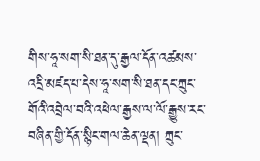གིས་ཧཱ་སག་སི་ཐན་དུ་རྒྱལ་དོན་འཚམས་འདྲི་མཛད་པ་དེས་ཧཱ་སག་སི་ཐན་དང་ཀྲུང་གོའི་འབྲེལ་བའི་འཕེལ་རྒྱས་ལ་ལོ་རྒྱུས་རང་བཞིན་གྱི་དོན་སྙིང་གལ་ཆེན་ལྡན། ཀྲུང་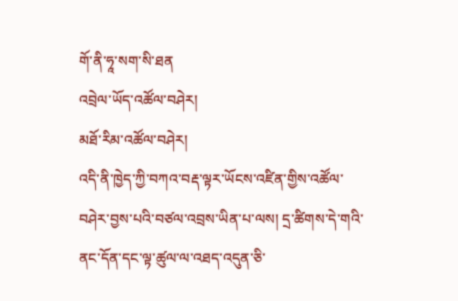གོ་ནི་ཧཱ་སག་སི་ཐན
འབྲེལ་ཡོད་འཚོལ་བཤེར།
མཐོ་རིམ་འཚོལ་བཤེར།
འདི་ནི་ཁྱེད་ཀྱི་བཀའ་བརྡ་ལྟར་ཡོངས་འཛིན་གྱིས་འཚོལ་བཤེར་བྱས་པའི་བཙལ་འབྲས་ཡིན་པ་ལས། དྲ་ཚིགས་དེ་གའི་ནང་དོན་དང་ལྟ་ཚུལ་ལ་འཐད་འདུན་ཅི་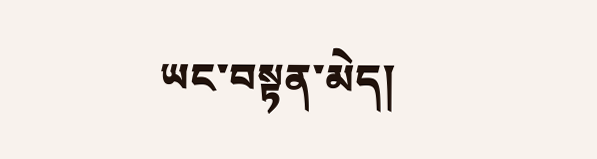ཡང་བསྟན་མེད།